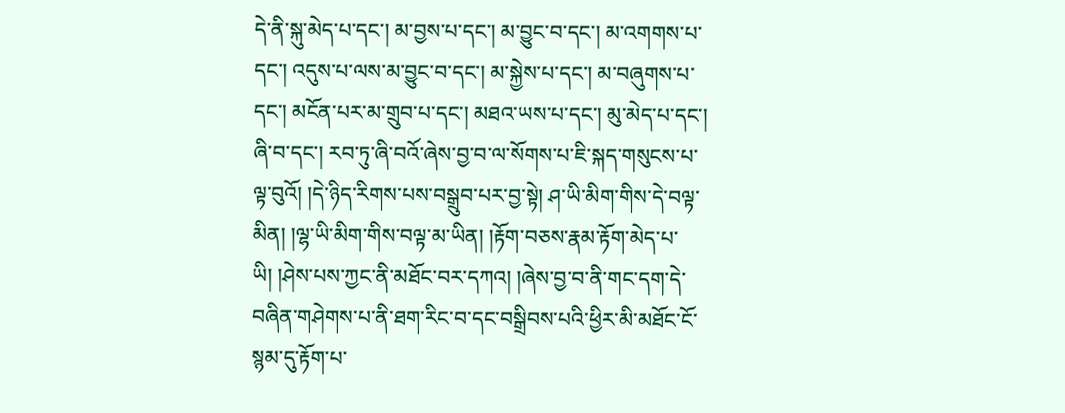དེ་ནི་སྐུ་མེད་པ་དང་། མ་བྱས་པ་དང་། མ་བྱུང་བ་དང་། མ་འགགས་པ་དང་། འདུས་པ་ལས་མ་བྱུང་བ་དང་། མ་སྐྱེས་པ་དང་། མ་བཞུགས་པ་དང་། མངོན་པར་མ་གྲུབ་པ་དང་། མཐའ་ཡས་པ་དང་། མུ་མེད་པ་དང་། ཞི་བ་དང་། རབ་ཏུ་ཞི་བའོ་ཞེས་བྱ་བ་ལ་སོགས་པ་ཇི་སྐད་གསུངས་པ་ལྟ་བུའོ། །དེ་ཉིད་རིགས་པས་བསྒྲུབ་པར་བྱ་སྟེ། ཤ་ཡི་མིག་གིས་དེ་བལྟ་མིན། །ལྷ་ཡི་མིག་གིས་བལྟ་མ་ཡིན། །རྟོག་བཅས་རྣམ་རྟོག་མེད་པ་ཡི། །ཤེས་པས་ཀྱང་ནི་མཐོང་བར་དཀའ། །ཞེས་བྱ་བ་ནི་གང་དག་དེ་བཞིན་གཤེགས་པ་ནི་ཐག་རིང་བ་དང་བསྒྲིབས་པའི་ཕྱིར་མི་མཐོང་ངོ་སྙམ་དུ་རྟོག་པ་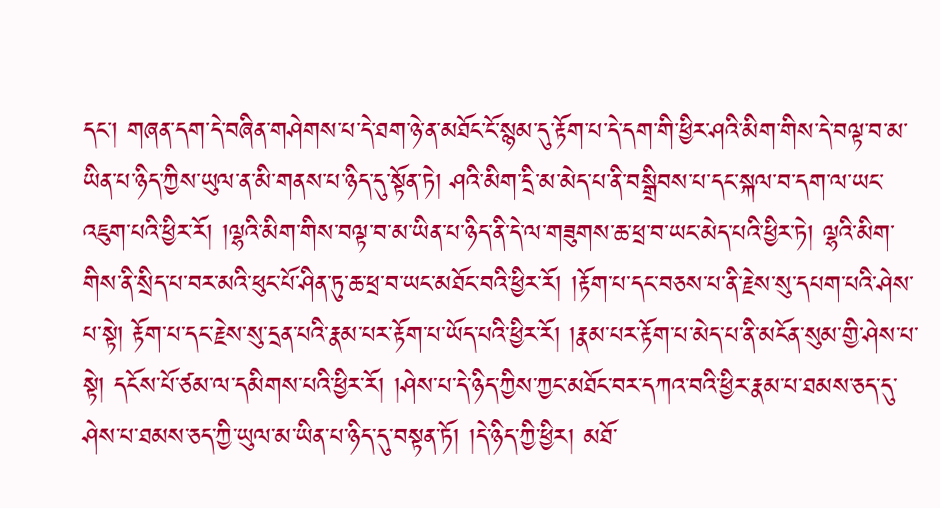དང་། གཞན་དག་དེ་བཞིན་གཤེགས་པ་དེ་ཐག་ཉེ་ན་མཐོང་ངོ་སྙམ་དུ་རྟོག་པ་དེ་དག་གི་ཕྱིར་ཤའི་མིག་གིས་དེ་བལྟ་བ་མ་ཡིན་པ་ཉིད་ཀྱིས་ཡུལ་ན་མི་གནས་པ་ཉིད་དུ་སྟོན་ཏེ། ཤའི་མིག་དྲི་མ་མེད་པ་ནི་བསྒྲིབས་པ་དང་སྐལ་བ་དག་ལ་ཡང་འཇུག་པའི་ཕྱིར་རོ། །ལྷའི་མིག་གིས་བལྟ་བ་མ་ཡིན་པ་ཉིད་ནི་དེ་ལ་གཟུགས་ཆ་ཕྲ་བ་ཡང་མེད་པའི་ཕྱིར་ཏེ། ལྷའི་མིག་གིས་ནི་སྲིད་པ་བར་མའི་ཕུང་པོ་ཤིན་ཏུ་ཆ་ཕྲ་བ་ཡང་མཐོང་བའི་ཕྱིར་རོ། །རྟོག་པ་དང་བཅས་པ་ནི་རྗེས་སུ་དཔག་པའི་ཤེས་པ་སྟེ། རྟོག་པ་དང་རྗེས་སུ་དྲན་པའི་རྣམ་པར་རྟོག་པ་ཡོད་པའི་ཕྱིར་རོ། །རྣམ་པར་རྟོག་པ་མེད་པ་ནི་མངོན་སུམ་གྱི་ཤེས་པ་སྟེ། དངོས་པོ་ཙམ་ལ་དམིགས་པའི་ཕྱིར་རོ། །ཤེས་པ་དེ་ཉིད་ཀྱིས་ཀྱང་མཐོང་བར་དཀའ་བའི་ཕྱིར་རྣམ་པ་ཐམས་ཅད་དུ་ཤེས་པ་ཐམས་ཅད་ཀྱི་ཡུལ་མ་ཡིན་པ་ཉིད་དུ་བསྟན་ཏོ། །དེ་ཉིད་ཀྱི་ཕྱིར། མཐོ་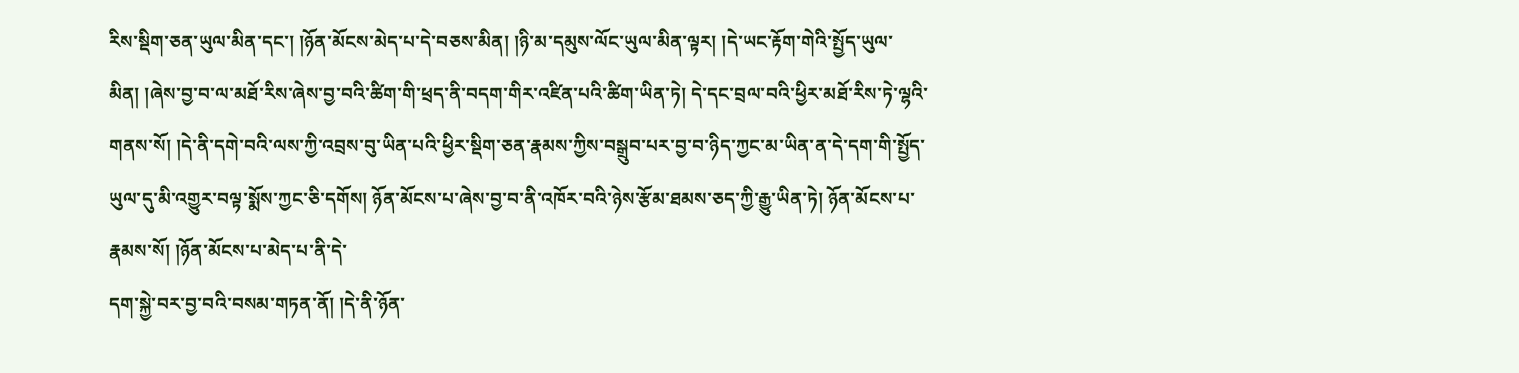རིས་སྡིག་ཅན་ཡུལ་མིན་དང་། །ཉོན་མོངས་མེད་པ་དེ་བཅས་མིན། །ཉི་མ་དམུས་ལོང་ཡུལ་མིན་ལྟར། །དེ་ཡང་རྟོག་གེའི་སྤྱོད་ཡུལ་མིན། །ཞེས་བྱ་བ་ལ་མཐོ་རིས་ཞེས་བྱ་བའི་ཚིག་གི་ཕྲད་ནི་བདག་གིར་འཛིན་པའི་ཚིག་ཡིན་ཏེ། དེ་དང་བྲལ་བའི་ཕྱིར་མཐོ་རིས་ཏེ་ལྷའི་གནས་སོ། །དེ་ནི་དགེ་བའི་ལས་ཀྱི་འབྲས་བུ་ཡིན་པའི་ཕྱིར་སྡིག་ཅན་རྣམས་ཀྱིས་བསྒྲུབ་པར་བྱ་བ་ཉིད་ཀྱང་མ་ཡིན་ན་དེ་དག་གི་སྤྱོད་ཡུལ་དུ་མི་འགྱུར་བལྟ་སྨོས་ཀྱང་ཅི་དགོས། ཉོན་མོངས་པ་ཞེས་བྱ་བ་ནི་འཁོར་བའི་ཉེས་རྩོམ་ཐམས་ཅད་ཀྱི་རྒྱུ་ཡིན་ཏེ། ཉོན་མོངས་པ་རྣམས་སོ། །ཉོན་མོངས་པ་མེད་པ་ནི་དེ་
དག་སྐྱེ་བར་བྱ་བའི་བསམ་གཏན་ནོ། །དེ་ནི་ཉོན་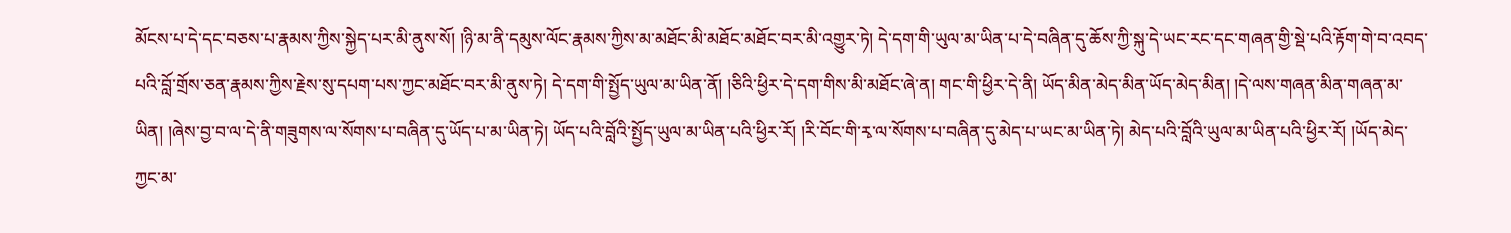མོངས་པ་དེ་དང་བཅས་པ་རྣམས་ཀྱིས་སྐྱེད་པར་མི་ནུས་སོ། །ཉི་མ་ནི་དམུས་ལོང་རྣམས་ཀྱིས་མ་མཐོང་མི་མཐོང་མཐོང་བར་མི་འགྱུར་ཏེ། དེ་དག་གི་ཡུལ་མ་ཡིན་པ་དེ་བཞིན་དུ་ཆོས་ཀྱི་སྐུ་དེ་ཡང་རང་དང་གཞན་གྱི་སྡེ་པའི་རྟོག་གེ་བ་འབད་པའི་བློ་གྲོས་ཅན་རྣམས་ཀྱིས་རྗེས་སུ་དཔག་པས་ཀྱང་མཐོང་བར་མི་ནུས་ཏེ། དེ་དག་གི་སྤྱོད་ཡུལ་མ་ཡིན་ནོ། །ཅིའི་ཕྱིར་དེ་དག་གིས་མི་མཐོང་ཞེ་ན། གང་གི་ཕྱིར་དེ་ནི། ཡོད་མིན་མེད་མིན་ཡོད་མེད་མིན། །དེ་ལས་གཞན་མིན་གཞན་མ་ཡིན། །ཞེས་བྱ་བ་ལ་དེ་ནི་གཟུགས་ལ་སོགས་པ་བཞིན་དུ་ཡོད་པ་མ་ཡིན་ཏེ། ཡོད་པའི་བློའི་སྤྱོད་ཡུལ་མ་ཡིན་པའི་ཕྱིར་རོ། །རི་བོང་གི་རྭ་ལ་སོགས་པ་བཞིན་དུ་མེད་པ་ཡང་མ་ཡིན་ཏེ། མེད་པའི་བློའི་ཡུལ་མ་ཡིན་པའི་ཕྱིར་རོ། །ཡོད་མེད་ཀྱང་མ་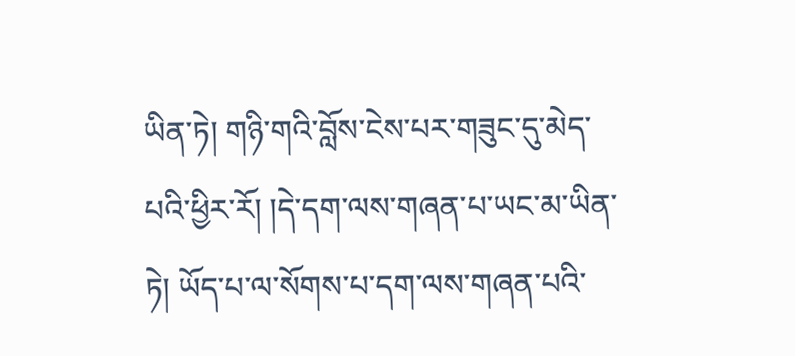ཡིན་ཏེ། གཉི་གའི་བློས་ངེས་པར་གཟུང་དུ་མེད་པའི་ཕྱིར་རོ། །དེ་དག་ལས་གཞན་པ་ཡང་མ་ཡིན་ཏེ། ཡོད་པ་ལ་སོགས་པ་དག་ལས་གཞན་པའི་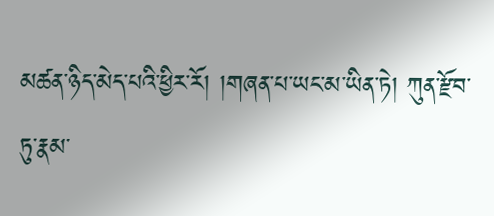མཚན་ཉིད་མེད་པའི་ཕྱིར་རོ། །གཞན་པ་ཡང་མ་ཡིན་ཏེ། ཀུན་རྫོབ་ཏུ་རྣམ་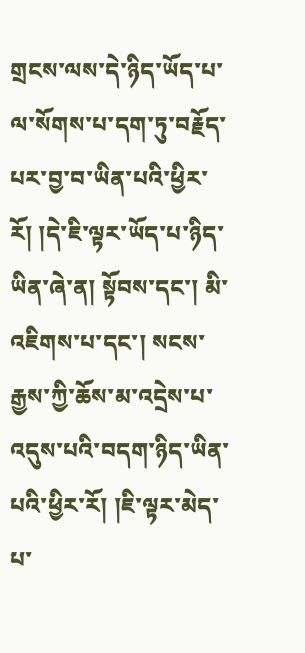གྲངས་ལས་དེ་ཉིད་ཡོད་པ་ལ་སོགས་པ་དག་ཏུ་བརྗོད་པར་བྱ་བ་ཡིན་པའི་ཕྱིར་རོ། །དེ་ཇི་ལྟར་ཡོད་པ་ཉིད་ཡིན་ཞེ་ན། སྟོབས་དང་། མི་འཇིགས་པ་དང་། སངས་རྒྱས་ཀྱི་ཆོས་མ་འདྲེས་པ་འདུས་པའི་བདག་ཉིད་ཡིན་པའི་ཕྱིར་རོ། །ཇི་ལྟར་མེད་པ་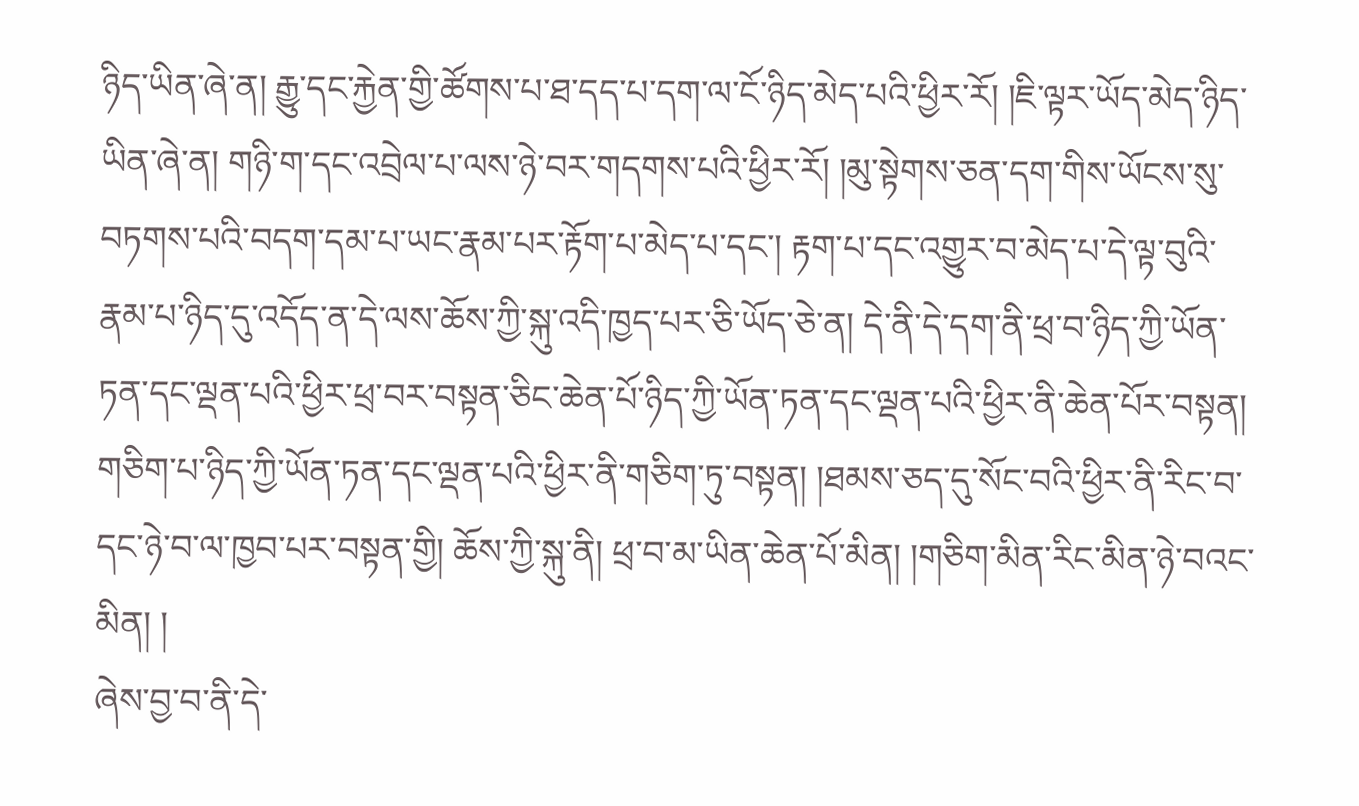ཉིད་ཡིན་ཞེ་ན། རྒྱུ་དང་རྐྱེན་གྱི་ཚོགས་པ་ཐ་དད་པ་དག་ལ་ངོ་ཉིད་མེད་པའི་ཕྱིར་རོ། །ཇི་ལྟར་ཡོད་མེད་ཉིད་ཡིན་ཞེ་ན། གཉི་ག་དང་འབྲེལ་པ་ལས་ཉེ་བར་གདགས་པའི་ཕྱིར་རོ། །མུ་སྟེགས་ཅན་དག་གིས་ཡོངས་སུ་བཏགས་པའི་བདག་དམ་པ་ཡང་རྣམ་པར་རྟོག་པ་མེད་པ་དང་། རྟག་པ་དང་འགྱུར་བ་མེད་པ་དེ་ལྟ་བུའི་རྣམ་པ་ཉིད་དུ་འདོད་ན་དེ་ལས་ཆོས་ཀྱི་སྐུ་འདི་ཁྱད་པར་ཅི་ཡོད་ཅེ་ན། དེ་ནི་དེ་དག་ནི་ཕྲ་བ་ཉིད་ཀྱི་ཡོན་ཏན་དང་ལྡན་པའི་ཕྱིར་ཕྲ་བར་བསྟན་ཅིང་ཆེན་པོ་ཉིད་ཀྱི་ཡོན་ཏན་དང་ལྡན་པའི་ཕྱིར་ནི་ཆེན་པོར་བསྟན། གཅིག་པ་ཉིད་ཀྱི་ཡོན་ཏན་དང་ལྡན་པའི་ཕྱིར་ནི་གཅིག་ཏུ་བསྟན། །ཐམས་ཅད་དུ་སོང་བའི་ཕྱིར་ནི་རིང་བ་དང་ཉེ་བ་ལ་ཁྱབ་པར་བསྟན་གྱི། ཆོས་ཀྱི་སྐུ་ནི། ཕྲ་བ་མ་ཡིན་ཆེན་པོ་མིན། །གཅིག་མིན་རིང་མིན་ཉེ་བའང་མིན། །
ཞེས་བྱ་བ་ནི་དེ་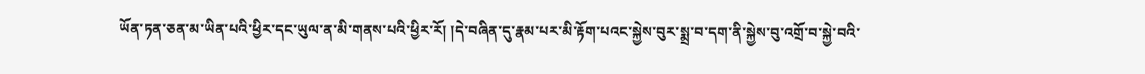ཡོན་ཏན་ཅན་མ་ཡིན་པའི་ཕྱིར་དང་ཡུལ་ན་མི་གནས་པའི་ཕྱིར་རོ། །དེ་བཞིན་དུ་རྣམ་པར་མི་རྟོག་པའང་སྐྱེས་བུར་སྨྲ་བ་དག་ནི་སྐྱེས་བུ་འགྲོ་བ་སྐྱེ་བའི་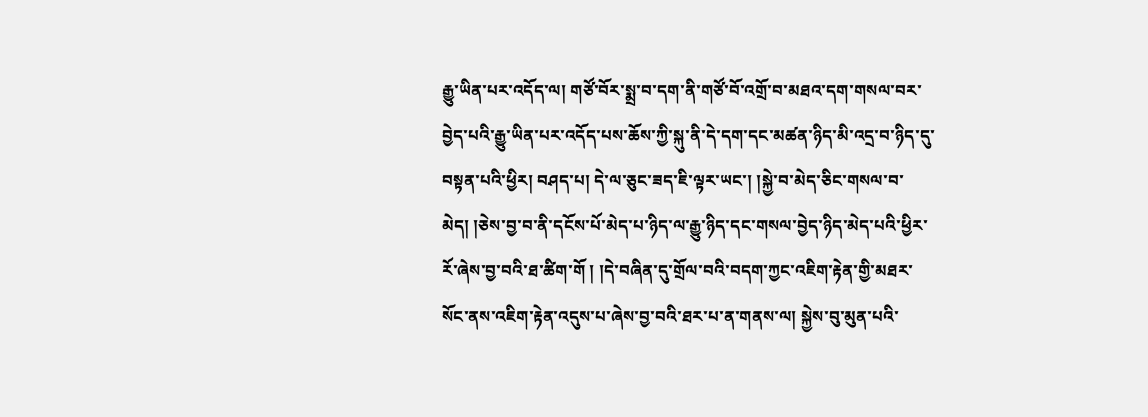རྒྱུ་ཡིན་པར་འདོད་ལ། གཙོ་བོར་སྨྲ་བ་དག་ནི་གཙོ་བོ་འགྲོ་བ་མཐའ་དག་གསལ་བར་བྱེད་པའི་རྒྱུ་ཡིན་པར་འདོད་པས་ཆོས་ཀྱི་སྐུ་ནི་དེ་དག་དང་མཚན་ཉིད་མི་འདྲ་བ་ཉིད་དུ་བསྟན་པའི་ཕྱིར། བཤད་པ། དེ་ལ་ཅུང་ཟད་ཇི་ལྟར་ཡང་། །སྐྱེ་བ་མེད་ཅིང་གསལ་བ་མེད། །ཅེས་བྱ་བ་ནི་དངོས་པོ་མེད་པ་ཉིད་ལ་རྒྱུ་ཉིད་དང་གསལ་བྱེད་ཉིད་མེད་པའི་ཕྱིར་རོ་ཞེས་བྱ་བའི་ཐ་ཚིག་གོ ། །དེ་བཞིན་དུ་གྲོལ་བའི་བདག་ཀྱང་འཇིག་རྟེན་གྱི་མཐར་སོང་ནས་འཇིག་རྟེན་འདུས་པ་ཞེས་བྱ་བའི་ཐར་པ་ན་གནས་ལ། སྐྱེས་བུ་མུན་པའི་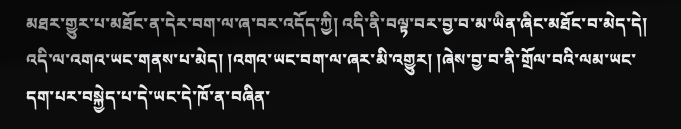མཐར་གྱུར་པ་མཐོང་ན་དེར་བག་ལ་ཞ་བར་འདོད་ཀྱི། འདི་ནི་བལྟ་བར་བྱ་བ་མ་ཡིན་ཞིང་མཐོང་བ་མེད་དེ། འདི་ལ་འགའ་ཡང་གནས་པ་མེད། །འགའ་ཡང་བག་ལ་ཞར་མི་འགྱུར། །ཞེས་བྱ་བ་ནི་གྲོལ་བའི་ལམ་ཡང་དག་པར་བསྐྱེད་པ་དེ་ཡང་དེ་ཁོ་ན་བཞིན་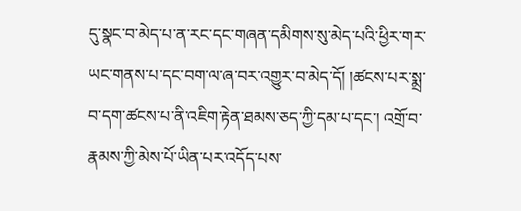དུ་སྣང་བ་མེད་པ་ན་རང་དང་གཞན་དམིགས་སུ་མེད་པའི་ཕྱིར་གར་ཡང་གནས་པ་དང་བག་ལ་ཞ་བར་འགྱུར་བ་མེད་དོ། །ཚངས་པར་སྨྲ་བ་དག་ཚངས་པ་ནི་འཇིག་རྟེན་ཐམས་ཅད་ཀྱི་དམ་པ་དང་། འགྲོ་བ་རྣམས་ཀྱི་མེས་པོ་ཡིན་པར་འདོད་པས་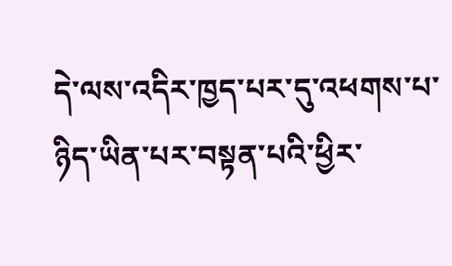དེ་ལས་འདིར་ཁྱད་པར་དུ་འཕགས་པ་ཉིད་ཡིན་པར་བསྟན་པའི་ཕྱིར་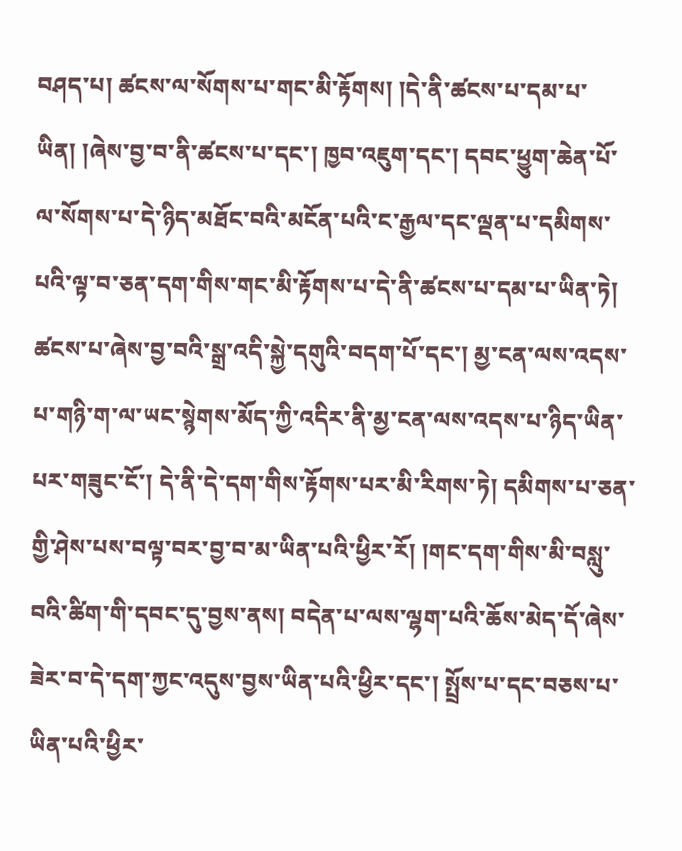བཤད་པ། ཚངས་ལ་སོགས་པ་གང་མི་རྟོགས། །དེ་ནི་ཚངས་པ་དམ་པ་ཡིན། །ཞེས་བྱ་བ་ནི་ཚངས་པ་དང་། ཁྱབ་འཇུག་དང་། དབང་ཕྱུག་ཆེན་པོ་ལ་སོགས་པ་དེ་ཉིད་མཐོང་བའི་མངོན་པའི་ང་རྒྱལ་དང་ལྡན་པ་དམིགས་པའི་ལྟ་བ་ཅན་དག་གིས་གང་མི་རྟོགས་པ་དེ་ནི་ཚངས་པ་དམ་པ་ཡིན་ཏེ། ཚངས་པ་ཞེས་བྱ་བའི་སྒྲ་འདི་སྐྱེ་དགུའི་བདག་པོ་དང་། མྱ་ངན་ལས་འདས་པ་གཉི་ག་ལ་ཡང་སྙེགས་མོད་ཀྱི་འདིར་ནི་མྱ་ངན་ལས་འདས་པ་ཉིད་ཡིན་པར་གཟུང་ངོ་། དེ་ནི་དེ་དག་གིས་རྟོགས་པར་མི་རིགས་ཏེ། དམིགས་པ་ཅན་གྱི་ཤེས་པས་བལྟ་བར་བྱ་བ་མ་ཡིན་པའི་ཕྱིར་རོ། །གང་དག་གིས་མི་བསླུ་བའི་ཚིག་གི་དབང་དུ་བྱས་ནས། བདེན་པ་ལས་ལྷག་པའི་ཆོས་མེད་དོ་ཞེས་ཟེར་བ་དེ་དག་ཀྱང་འདུས་བྱས་ཡིན་པའི་ཕྱིར་དང་། སྤྲོས་པ་དང་བཅས་པ་
ཡིན་པའི་ཕྱིར་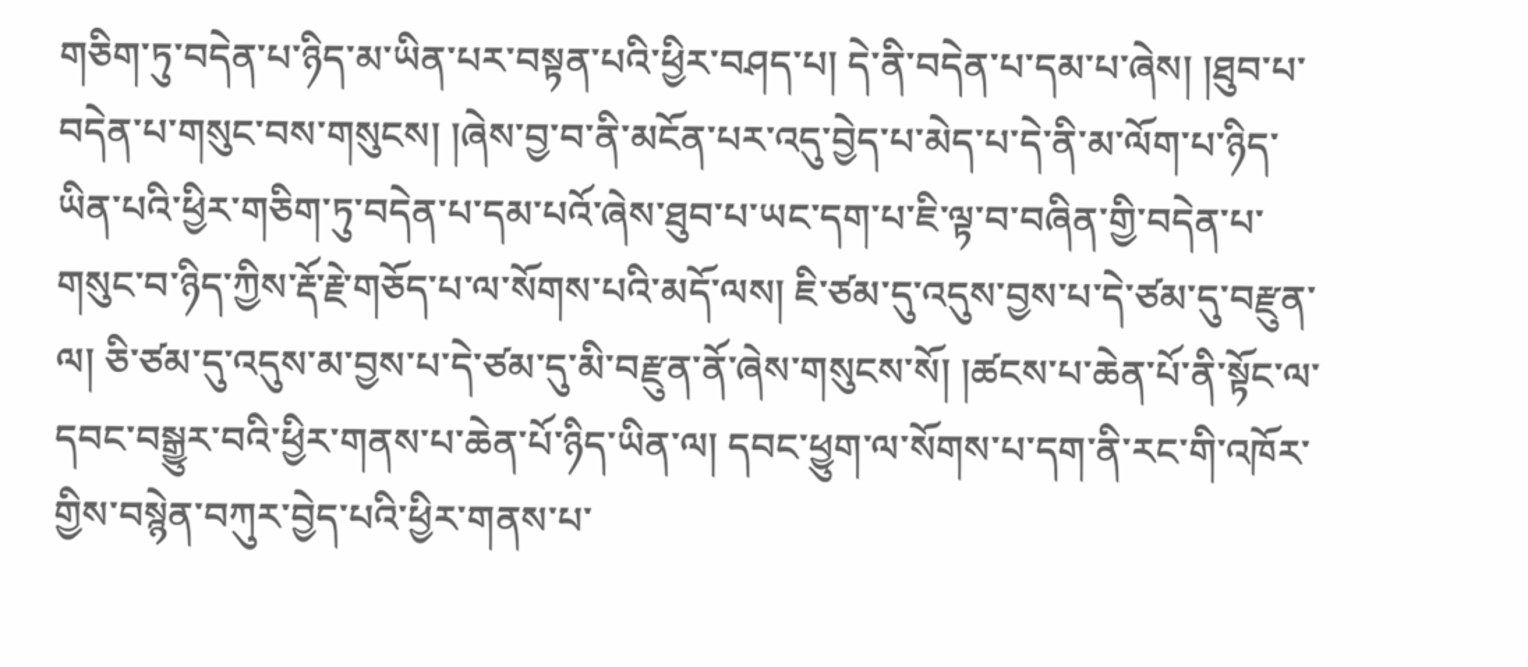གཅིག་ཏུ་བདེན་པ་ཉིད་མ་ཡིན་པར་བསྟན་པའི་ཕྱིར་བཤད་པ། དེ་ནི་བདེན་པ་དམ་པ་ཞེས། །ཐུབ་པ་བདེན་པ་གསུང་བས་གསུངས། །ཞེས་བྱ་བ་ནི་མངོན་པར་འདུ་བྱེད་པ་མེད་པ་དེ་ནི་མ་ལོག་པ་ཉིད་ཡིན་པའི་ཕྱིར་གཅིག་ཏུ་བདེན་པ་དམ་པའོ་ཞེས་ཐུབ་པ་ཡང་དག་པ་ཇི་ལྟ་བ་བཞིན་གྱི་བདེན་པ་གསུང་བ་ཉིད་ཀྱིས་རྡོ་རྗེ་གཅོད་པ་ལ་སོགས་པའི་མདོ་ལས། ཇི་ཙམ་དུ་འདུས་བྱས་པ་དེ་ཙམ་དུ་བརྫུན་ལ། ཅི་ཙམ་དུ་འདུས་མ་བྱས་པ་དེ་ཙམ་དུ་མི་བརྫུན་ནོ་ཞེས་གསུངས་སོ། །ཚངས་པ་ཆེན་པོ་ནི་སྟོང་ལ་དབང་བསྒྱུར་བའི་ཕྱིར་གནས་པ་ཆེན་པོ་ཉིད་ཡིན་ལ། དབང་ཕྱུག་ལ་སོགས་པ་དག་ནི་རང་གི་འཁོར་གྱིས་བསྙེན་བཀུར་བྱེད་པའི་ཕྱིར་གནས་པ་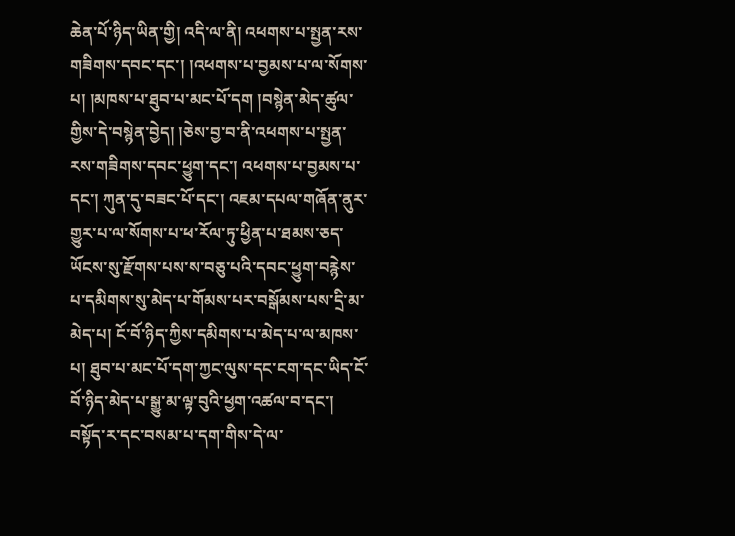ཆེན་པོ་ཉིད་ཡིན་གྱི། འདི་ལ་ནི། འཕགས་པ་སྤྱན་རས་གཟིགས་དབང་དང་། །འཕགས་པ་བྱམས་པ་ལ་སོགས་པ། །མཁས་པ་ཐུབ་པ་མང་པོ་དག །བསྙེན་མེད་ཚུལ་གྱིས་དེ་བསྙེན་བྱེད། །ཅེས་བྱ་བ་ནི་འཕགས་པ་སྤྱན་རས་གཟིགས་དབང་ཕྱུག་དང་། འཕགས་པ་བྱམས་པ་དང་། ཀུན་དུ་བཟང་པོ་དང་། འཇམ་དཔལ་གཞོན་ནུར་གྱུར་པ་ལ་སོགས་པ་ཕ་རོལ་ཏུ་ཕྱིན་པ་ཐམས་ཅད་ཡོངས་སུ་རྫོགས་པས་ས་བཅུ་པའི་དབང་ཕྱུག་བརྙེས་པ་དམིགས་སུ་མེད་པ་གོམས་པར་བསྒོམས་པས་དྲི་མ་མེད་པ། ངོ་བོ་ཉིད་ཀྱིས་དམིགས་པ་མེད་པ་ལ་མཁས་པ། ཐུབ་པ་མང་པོ་དག་ཀྱང་ལུས་དང་ངག་དང་ཡིད་ངོ་བོ་ཉིད་མེད་པ་སྒྱུ་མ་ལྟ་བུའི་ཕྱག་འཚལ་བ་དང་། བསྟོད་ར་དང་བསམ་པ་དག་གིས་དེ་ལ་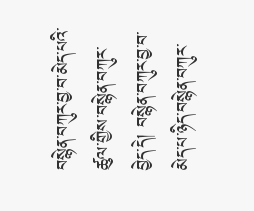བསྙེན་བཀུར་བྱ་བ་མེད་པའི་ཚུལ་གྱིས་བསྙེན་བཀུར་བྱེད་དེ། བསྙེན་བཀུར་བྱ་བ་མེད་པ་ཉིད་བསྙེན་བཀུར་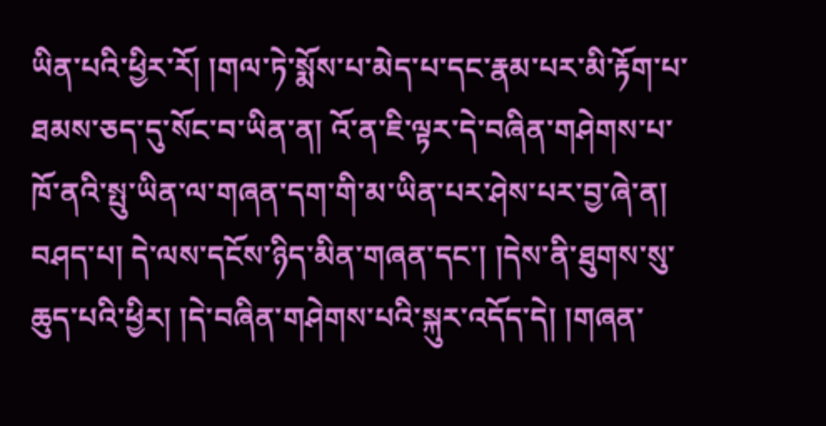ཡིན་པའི་ཕྱིར་རོ། །གལ་ཏེ་སྨོས་པ་མེད་པ་དང་རྣམ་པར་མི་རྟོག་པ་ཐམས་ཅད་དུ་སོང་བ་ཡིན་ན། འོ་ན་ཇི་ལྟར་དེ་བཞིན་གཤེགས་པ་ཁོ་ནའི་སྤུ་ཡིན་ལ་གཞན་དག་གི་མ་ཡིན་པར་ཤེས་པར་བྱ་ཞེ་ན། བཤད་པ། དེ་ལས་དངོས་ཉིད་མིན་གཞན་དང་། །དེས་ནི་ཐུགས་སུ་ཆུད་པའི་ཕྱིར། །དེ་བཞིན་གཤེགས་པའི་སྐུར་འདོད་དེ། །གཞན་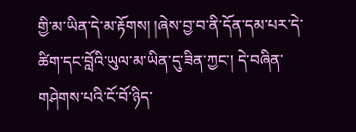གྱི་མ་ཡིན་དེ་མ་རྟོགས། །ཞེས་བྱ་བ་ནི་དོན་དམ་པར་དེ་ཚིག་དང་བློའི་ཡུལ་མ་ཡིན་དུ་ཟིན་ཀྱང་། དེ་བཞིན་གཤེགས་པའི་ངོ་བོ་ཉིད་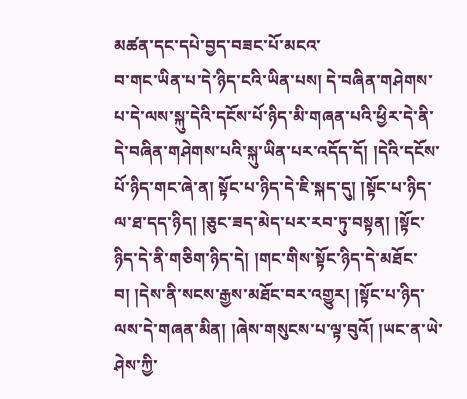མཚན་དང་དཔེ་བྱད་བཟང་པོ་མངའ་
བ་གང་ཡིན་པ་དེ་ཉིད་ངའི་ཡིན་པས། དེ་བཞིན་གཤེགས་པ་དེ་ལས་སྐུ་དེའི་དངོས་པོ་ཉིད་མི་གཞན་པའི་ཕྱིར་དེ་ནི་དེ་བཞིན་གཤེགས་པའི་སྐུ་ཡིན་པར་འདོད་དོ། །དེའི་དངོས་པོ་ཉིད་གང་ཞེ་ན། སྟོང་པ་ཉིད་དེ་ཇི་སྐད་དུ། །སྟོང་པ་ཉིད་ལ་ཐ་དད་ཉིད། །ཅུང་ཟད་མེད་པར་རབ་ཏུ་བསྟན། །སྟོང་ཉིད་དེ་ནི་གཅིག་ཉིད་དེ། །གང་གིས་སྟོང་ཉིད་དེ་མཐོང་བ། །དེས་ནི་སངས་རྒྱས་མཐོང་བར་འགྱུར། །སྟོང་པ་ཉིད་ལས་དེ་གཞན་མིན། །ཞེས་གསུངས་པ་ལྟ་བུའོ། །ཡང་ན་ཡེ་ཤེས་ཀྱི་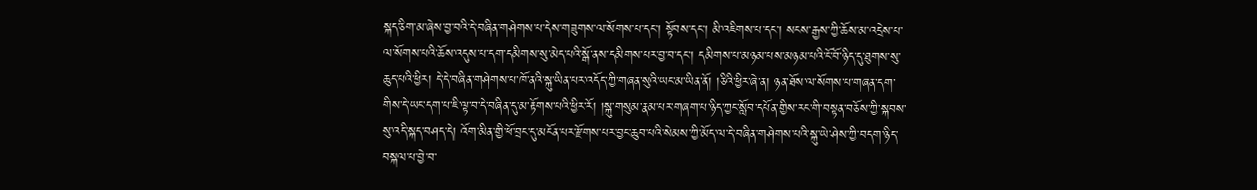སྐད་ཅིག་མ་ཞེས་བྱ་བའི་དེ་བཞིན་གཤེགས་པ་དེས་གཟུགས་ལ་སོགས་པ་དང་། སྟོབས་དང་། མི་འཇིགས་པ་དང་། སངས་རྒྱས་ཀྱི་ཆོས་མ་འདྲེས་པ་ལ་སོགས་པའི་ཆོས་འདུས་པ་དག་དམིགས་སུ་མེད་པའི་སྒོ་ནས་དམིགས་པར་བྱ་བ་དང་། དམིགས་པ་མཉམ་པས་མཉམ་པའི་ངོ་བོ་ཉིད་དུ་ཐུགས་སུ་ཆུད་པའི་ཕྱིར། དེ་དེ་བཞིན་གཤེགས་པ་ཁོ་ནའི་སྐུ་ཡིན་པར་འདོད་ཀྱི་གཞན་སུའི་ཡང་མ་ཡིན་ནོ། །ཅིའི་ཕྱིར་ཞེ་ན། ཉན་ཐོས་ལ་སོགས་པ་གཞན་དག་གིས་དེ་ཡང་དག་པ་ཇི་ལྟ་བ་དེ་བཞིན་དུ་མ་རྟོགས་པའི་ཕྱིར་རོ། །སྐུ་གསུམ་རྣམ་པར་གཞག་པ་ཉིད་ཀྱང་སློབ་དཔོན་གྱིས་རང་གི་བསྟན་བཅོས་ཀྱི་སྐབས་སུ་འདི་སྐད་བཤད་དེ། འོག་མིན་གྱི་ཕོ་བྲང་དུ་མངོན་པར་རྫོགས་པར་བྱང་ཆུབ་པའི་སེམས་ཀྱི་མོད་ལ་དེ་བཞིན་གཤེགས་པའི་སྐུ་ཡེ་ཤེས་ཀྱི་བདག་ཉིད་བསྐལ་པ་བྱེ་བ་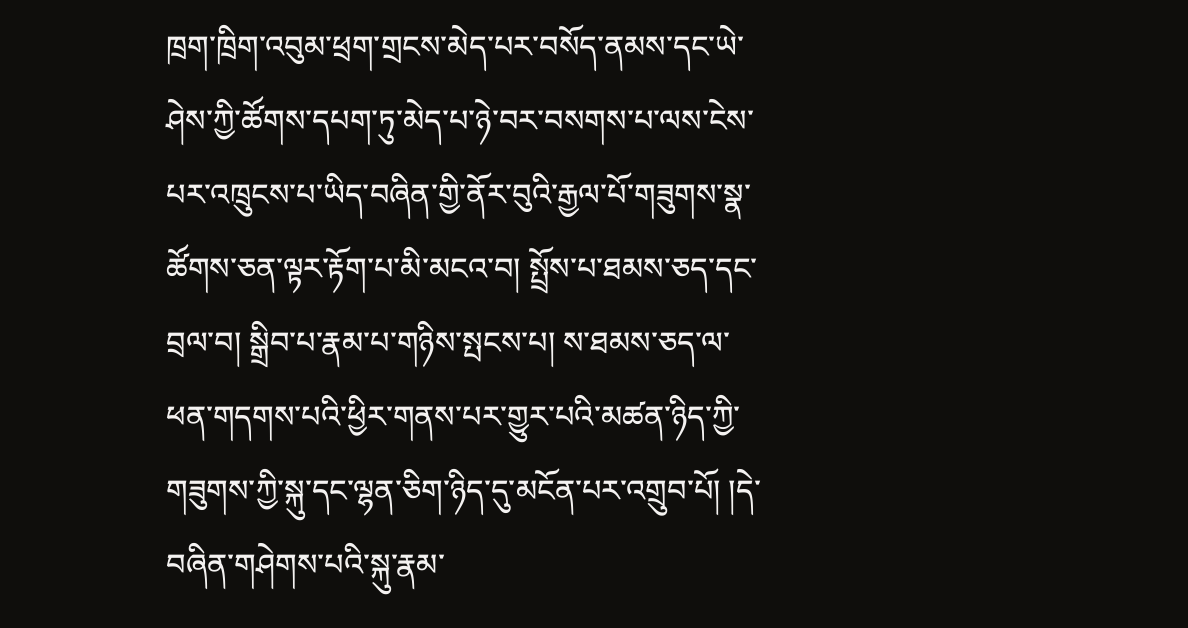ཁྲག་ཁྲིག་འབུམ་ཕྲག་གྲངས་མེད་པར་བསོད་ནམས་དང་ཡེ་ཤེས་ཀྱི་ཚོགས་དཔག་ཏུ་མེད་པ་ཉེ་བར་བསགས་པ་ལས་ངེས་པར་འཁྲུངས་པ་ཡིད་བཞིན་གྱི་ནོར་བུའི་རྒྱལ་པོ་གཟུགས་སྣ་ཚོགས་ཅན་ལྟར་རྟོག་པ་མི་མངའ་བ། སྤྲོས་པ་ཐམས་ཅད་དང་བྲལ་བ། སྒྲིབ་པ་རྣམ་པ་གཉིས་སྤངས་པ། ས་ཐམས་ཅད་ལ་ཕན་གདགས་པའི་ཕྱིར་གནས་པར་གྱུར་པའི་མཚན་ཉིད་ཀྱི་གཟུགས་ཀྱི་སྐུ་དང་ལྷན་ཅིག་ཉིད་དུ་མངོན་པར་འགྲུབ་པོ། །དེ་བཞིན་གཤེགས་པའི་སྐུ་རྣམ་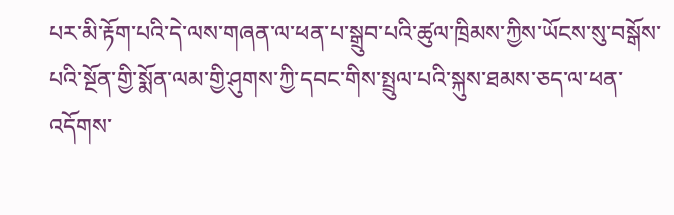པར་མི་རྟོག་པའི་དེ་ལས་གཞན་ལ་ཕན་པ་སྒྲུབ་པའི་ཚུལ་ཁྲིམས་ཀྱིས་ཡོངས་སུ་བསྒོས་པའི་སྔོན་གྱི་སྨོན་ལམ་གྱི་ཤུགས་ཀྱི་དབང་གིས་སྤྲུལ་པའི་སྐུས་ཐམས་ཅད་ལ་ཕན་འདོགས་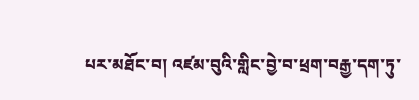པར་མཐོང་བ། འཛམ་བུའི་གླིང་བྱེ་བ་ཕྲག་བརྒྱ་དག་ཏུ་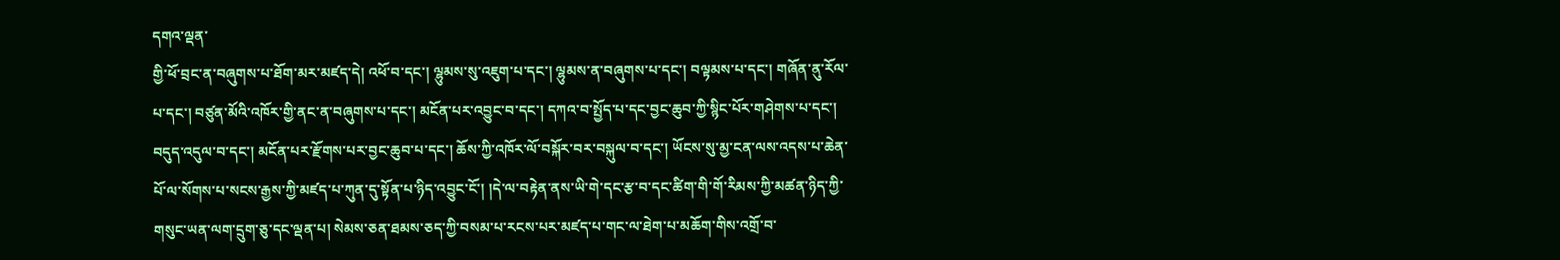དགའ་ལྡན་
གྱི་ཕོ་བྲང་ན་བཞུགས་པ་ཐོག་མར་མཛད་དེ། འཕོ་བ་དང་། ལྷུམས་སུ་འཇུག་པ་དང་། ལྷུམས་ན་བཞུགས་པ་དང་། བལྟམས་པ་དང་། གཞོན་ནུ་རོལ་པ་དང་། བཙུན་མོའི་འཁོར་གྱི་ནང་ན་བཞུགས་པ་དང་། མངོན་པར་འབྱུང་བ་དང་། དཀའ་བ་སྤྱོད་པ་དང་བྱང་ཆུབ་ཀྱི་སྙིང་པོར་གཤེགས་པ་དང་། བདུད་འདུལ་བ་དང་། མངོན་པར་རྫོགས་པར་བྱང་ཆུབ་པ་དང་། ཆོས་ཀྱི་འཁོར་ལོ་བསྐོར་བར་བསྐུལ་བ་དང་། ཡོངས་སུ་མྱ་ངན་ལས་འདས་པ་ཆེན་པོ་ལ་སོགས་པ་སངས་རྒྱས་ཀྱི་མཛད་པ་ཀུན་དུ་སྟོན་པ་ཉིད་འབྱུང་ངོ་། །དེ་ལ་བརྟེན་ནས་ཡི་གེ་དང་རྩ་བ་དང་ཚིག་གི་གོ་རིམས་ཀྱི་མཚན་ཉིད་ཀྱི་གསུང་ཡན་ལག་དྲུག་ཅུ་དང་ལྡན་པ། སེམས་ཅན་ཐམས་ཅད་ཀྱི་བསམ་པ་རངས་པར་མཛད་པ་གང་ལ་ཐེག་པ་མཆོག་གིས་འགྲོ་བ་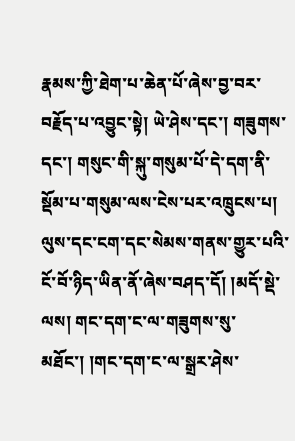རྣམས་ཀྱི་ཐེག་པ་ཆེན་པོ་ཞེས་བྱ་བར་བརྗོད་པ་འབྱུང་སྟེ། ཡེ་ཤེས་དང་། གཟུགས་དང་། གསུང་གི་སྐུ་གསུམ་པོ་དེ་དག་ནི་སྡོམ་པ་གསུམ་ལས་ངེས་པར་འཁྲུངས་པ། ལུས་དང་ངག་དང་སེམས་གནས་གྱུར་པའི་ངོ་བོ་ཉིད་ཡིན་ནོ་ཞེས་བཤད་དོ། །མདོ་སྡེ་ལས། གང་དག་ང་ལ་གཟུགས་སུ་མཐོང་། །གང་དག་ང་ལ་སྒྲར་ཤེས་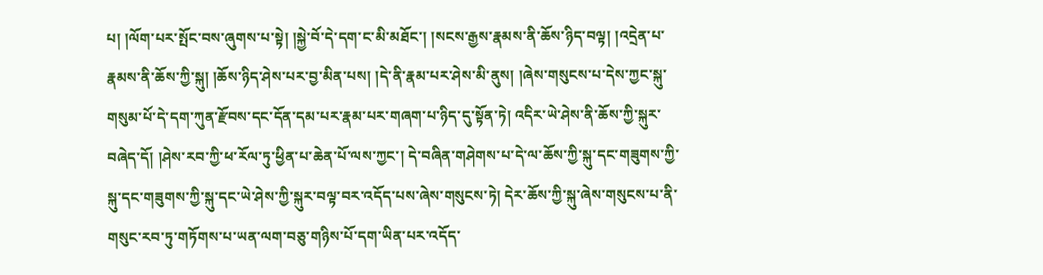པ། །ལོག་པར་སྤོང་བས་ཞུགས་པ་སྟེ། །སྐྱེ་བོ་དེ་དག་ང་མི་མཐོང་། །སངས་རྒྱས་རྣམས་ནི་ཆོས་ཉིད་བལྟ། །འདྲེན་པ་རྣམས་ནི་ཆོས་ཀྱི་སྐུ། །ཆོས་ཉིད་ཤེས་པར་བྱ་མིན་པས། །དེ་ནི་རྣམ་པར་ཤེས་མི་ནུས། །ཞེས་གསུངས་པ་དེས་ཀྱང་སྐུ་གསུམ་པོ་དེ་དག་ཀུན་རྫོབས་དང་དོན་དམ་པར་རྣམ་པར་གཞག་པ་ཉིད་དུ་སྟོན་ཏེ། འདིར་ཡེ་ཤེས་ནི་ཆོས་ཀྱི་སྐུར་བཞེད་དོ། །ཤེས་རབ་ཀྱི་ཕ་རོལ་ཏུ་ཕྱིན་པ་ཆེན་པོ་ལས་ཀྱང་། དེ་བཞིན་གཤེགས་པ་དེ་ལ་ཆོས་ཀྱི་སྐུ་དང་གཟུགས་ཀྱི་སྐུ་དང་གཟུགས་ཀྱི་སྐུ་དང་ཡེ་ཤེས་ཀྱི་སྐུར་བལྟ་བར་འདོད་པས་ཞེས་གསུངས་ཏེ། དེར་ཆོས་ཀྱི་སྐུ་ཞེས་གསུངས་པ་ནི་གསུང་རབ་ཏུ་གཏོགས་པ་ཡན་ལག་བཅུ་གཉིས་པོ་དག་ཡིན་པར་འདོད་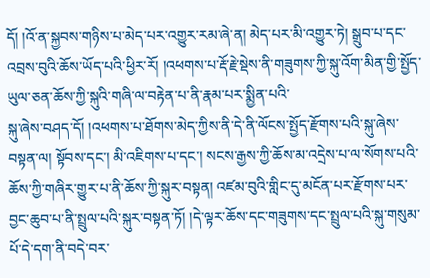དོ། །འོ་ན་སྐྱབས་གཉིས་པ་མེད་པར་འགྱུར་རམ་ཞེ་ན། མེད་པར་མི་འགྱུར་ཏེ། སྒྲུབ་པ་དང་འབྲས་བུའི་ཆོས་ཡོད་པའི་ཕྱིར་རོ། །འཕགས་པ་རྡོ་རྗེ་སྡེས་ནི་གཟུགས་ཀྱི་སྐུ་འོག་མིན་གྱི་སྤྱོད་ཡུལ་ཅན་ཆོས་ཀྱི་སྐུའི་གཞི་ལ་བརྟེན་པ་ནི་རྣམ་པར་སྨྱིན་པའི་
སྐུ་ཞེས་བཤད་དོ། །འཕགས་པ་ཐོགས་མེད་ཀྱིས་ནི་དེ་ནི་ལོངས་སྤྱོད་རྫོགས་པའི་སྐུ་ཞེས་བསྟན་ལ། སྟོབས་དང་། མི་འཇིགས་པ་དང་། སངས་རྒྱས་ཀྱི་ཆོས་མ་འདྲེས་པ་ལ་སོགས་པའི་ཆོས་ཀྱི་གཞིར་གྱུར་པ་ནི་ཆོས་ཀྱི་སྐུར་བསྟན། འཛམ་བུའི་གླིང་དུ་མངོན་པར་རྫོགས་པར་བྱང་ཆུབ་པ་ནི་སྤྲུལ་པའི་སྐུར་བསྟན་ཏོ། །དེ་ལྟར་ཆོས་དང་གཟུགས་དང་སྤྲུལ་པའི་སྐུ་གསུམ་པོ་དེ་དག་ནི་བདེ་བར་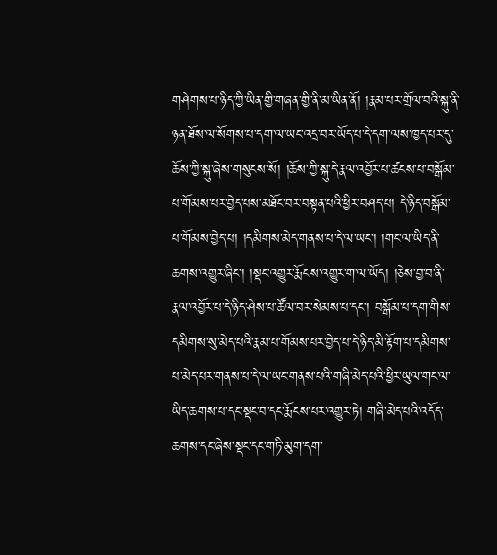གཤེགས་པ་ཉིད་ཀྱི་ཡིན་གྱི་གཞན་གྱི་ནི་མ་ཡིན་ནོ། །རྣམ་པར་གྲོལ་བའི་སྐུ་ནི་ཉན་ཐོས་ལ་སོགས་པ་དག་ལ་ཡང་འདྲ་བར་ཡོད་པ་དེ་དག་ལས་ཁྱད་པར་དུ་ཆོས་ཀྱི་སྐུ་ཞེས་གསུངས་སོ། །ཆོས་ཀྱི་སྐུ་དེ་རྣལ་འབྱོར་པ་ཚངས་པ་བསྒོམ་པ་གོམས་པར་བྱེད་པས་མཐོང་བར་བསྟན་པའི་ཕྱིར་བཤད་པ། དེ་ཉིད་བསྒོམ་པ་གོམས་བྱེད་པ། །དམིགས་མེད་གནས་པ་དེ་ལ་ཡང་། །གང་ལ་ཡིད་ནི་ཆགས་འགྱུར་ཞིང་། །སྡང་འགྱུར་རྨོངས་འགྱུར་ག་ལ་ཡོད། །ཅེས་བྱ་བ་ནི་རྣལ་འབྱོར་པ་དེ་ཉིད་ཤེས་པ་ཚོལ་བར་སེམས་པ་དང་། བསྒོམ་པ་དག་གིས་དམིགས་སུ་མེད་པའི་རྣམ་པ་གོམས་པར་བྱེད་པ་དེ་ཉིད་མི་རྟོག་པ་དམིགས་པ་མེད་པར་གནས་པ་དེ་ལ་ཡང་གནས་པའི་གཞི་མེད་པའི་ཕྱིར་ཡུལ་གང་ལ་ཡིད་ཆགས་པ་དང་སྡང་བ་དང་རྨོངས་པར་འགྱུར་ཏེ། གཞི་མེད་པའི་འདོད་ཆགས་དང་ཞེས་སྡང་དང་གཏི་མུག་དག་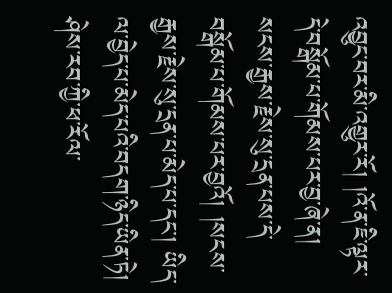འབྱུང་བར་མི་འགྱུར་རོ། །འོ་ན་ཇི་ལྟར་དེ་བསྒོམ་པ་གོམས་པར་བྱ་ཞེ་ན། སངས་རྒྱས་རྗེས་སུ་དྲན་པས་དེ་བསྒོམ་པ་གོམས་པར་བྱའོ། །སངས་རྒྱས་རྗེས་སུ་དྲན་པ་མེད་པ་དང་། ཡིད་ལ་བྱེད་པ་མེད་པའི་བདག་ཉིད་ཡིན་ཏེ། ཤེས་རབ་ཀྱི་ཕ་རོལ་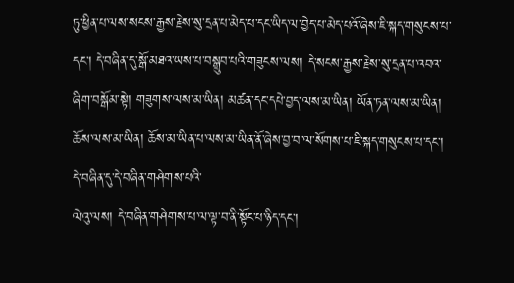ཏུ་ཕྱིན་པ་ལས་སངས་རྒྱས་རྗེས་སུ་དྲན་པ་མེད་པ་དང་ཡིད་ལ་བྱེད་པ་མེད་པའོ་ཞེས་ཇི་སྐད་གསུངས་པ་དང་། དེ་བཞིན་དུ་སྒོ་མཐའ་ཡས་པ་བསྒྲུབ་པའི་གཟུངས་ལས། དེ་སངས་རྒྱས་རྗེས་སུ་དྲན་པ་འབའ་ཞིག་བསྒོམ་སྟེ། གཟུགས་ལས་མ་ཡིན། མཚན་དང་དཔེ་བྱད་ལས་མ་ཡིན། ཡོན་ཏན་ལས་མ་ཡིན། ཆོས་ལས་མ་ཡིན། ཆོས་མ་ཡིན་པ་ལས་མ་ཡིན་ནོ་ཞེས་བྱ་བ་ལ་སོགས་པ་ཇི་སྐད་གསུངས་པ་དང་། དེ་བཞིན་དུ་དེ་བཞིན་གཤེགས་པའི་
ལེའུ་ལས། དེ་བཞིན་གཤེགས་པ་ལ་ལྟ་བ་ནི་སྟོང་པ་ཉིད་དང་།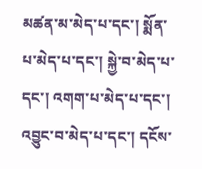མཚན་མ་མེད་པ་དང་། སྨོན་པ་མེད་པ་དང་། སྐྱེ་བ་མེད་པ་དང་། འགག་པ་མེད་པ་དང་། འབྱུང་བ་མེད་པ་དང་། དངོས་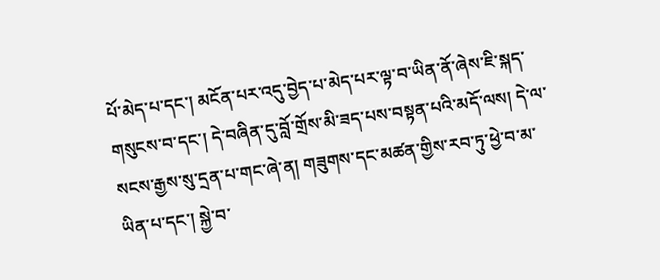པོ་མེད་པ་དང་། མངོན་པར་འདུ་བྱེད་པ་མེད་པར་ལྟ་བ་ཡིན་ནོ་ཞེས་ཇི་སྐད་གསུངས་བ་དང་། དེ་བཞིན་དུ་བློ་གྲོས་མི་ཟད་པས་བསྟན་པའི་མདོ་ལས། དེ་ལ་སངས་རྒྱས་སུ་དྲན་པ་གང་ཞེ་ན། གཟུགས་དང་མཚན་གྱིས་རབ་ཏུ་ཕྱེ་བ་མ་ཡིན་པ་དང་། སྐྱེ་བ་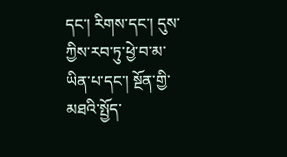དང་། རིགས་དང་། དུས་ཀྱིས་རབ་ཏུ་ཕྱེ་བ་མ་ཡིན་པ་དང་། སྔོན་གྱི་མཐའི་སྤྱོད་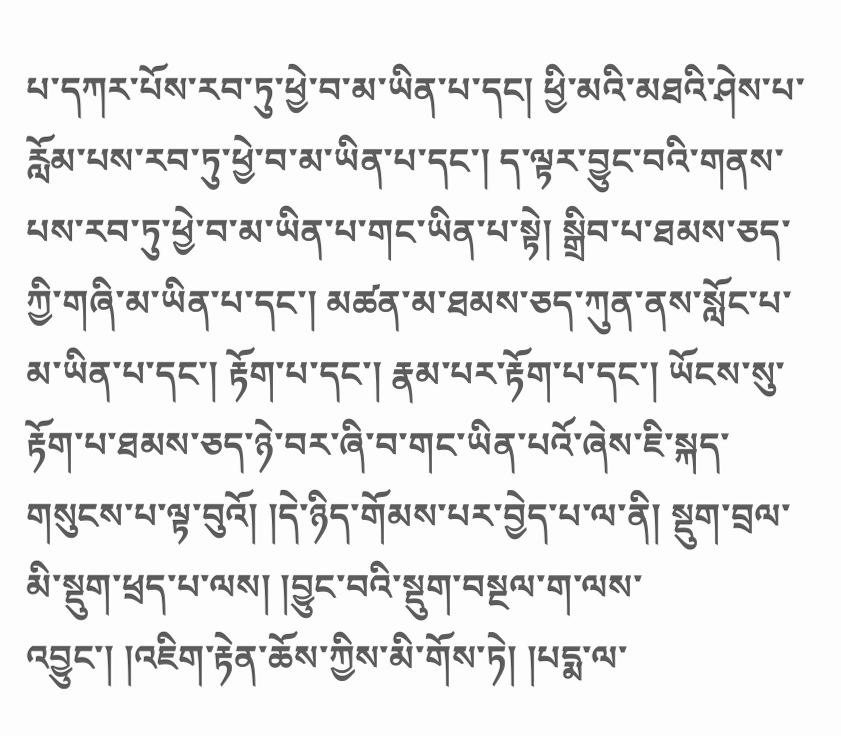པ་དཀར་པོས་རབ་ཏུ་ཕྱེ་བ་མ་ཡིན་པ་དང། ཕྱི་མའི་མཐའི་ཤེས་པ་རློམ་པས་རབ་ཏུ་ཕྱེ་བ་མ་ཡིན་པ་དང་། ད་ལྟར་བྱུང་བའི་གནས་པས་རབ་ཏུ་ཕྱེ་བ་མ་ཡིན་པ་གང་ཡིན་པ་སྟེ། སྒྲིབ་པ་ཐམས་ཅད་ཀྱི་གཞི་མ་ཡིན་པ་དང་། མཚན་མ་ཐམས་ཅད་ཀུན་ནས་སློང་པ་མ་ཡིན་པ་དང་། རྟོག་པ་དང་། རྣམ་པར་རྟོག་པ་དང་། ཡོངས་སུ་རྟོག་པ་ཐམས་ཅད་ཉེ་བར་ཞི་བ་གང་ཡིན་པའོ་ཞེས་ཇི་སྐད་གསུངས་པ་ལྟ་བུའོ། །དེ་ཉིད་གོམས་པར་བྱེད་པ་ལ་ནི། སྡུག་བྲལ་མི་སྡུག་ཕྲད་པ་ལས། །བྱུང་བའི་སྡུག་བསྔལ་ག་ལས་འབྱུང་། །འཇིག་རྟེན་ཆོས་ཀྱིས་མི་གོས་ཏེ། །པདྨ་ལ་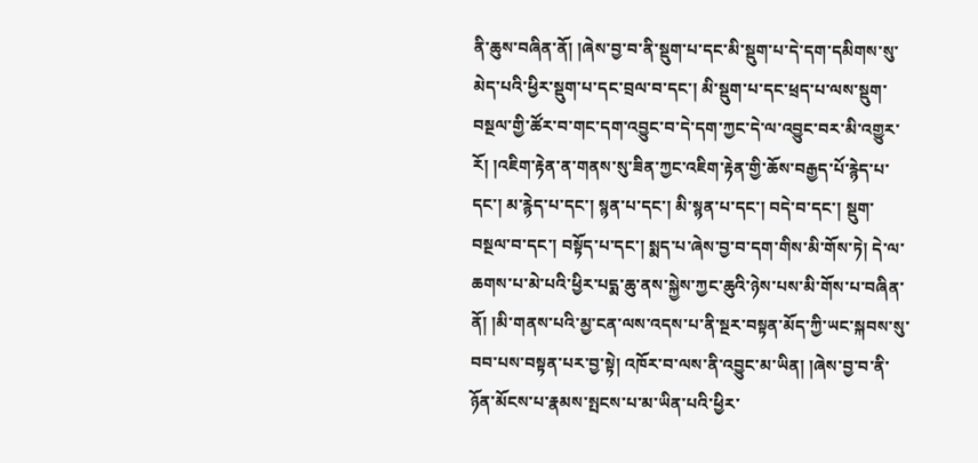ནི་ཆུས་བཞིན་ནོ། །ཞེས་བྱ་བ་ནི་སྡུག་པ་དང་མི་སྡུག་པ་དེ་དག་དམིགས་སུ་མེད་པའི་ཕྱིར་སྡུག་པ་དང་བྲལ་བ་དང་། མི་སྡུག་པ་དང་ཕྲད་པ་ལས་སྡུག་བསྔལ་གྱི་ཚོར་བ་གང་དག་འབྱུང་བ་དེ་དག་ཀྱང་དེ་ལ་འབྱུང་བར་མི་འགྱུར་རོ། །འཇིག་རྟེན་ན་གནས་སུ་ཟིན་ཀྱང་འཇིག་རྟེན་གྱི་ཆོས་བརྒྱད་པོ་རྙེད་པ་དང་། མ་རྙེད་པ་དང་། སྙན་པ་དང་། མི་སྙན་པ་དང་། བདེ་བ་དང་། སྡུག་བསྔལ་བ་དང་། བསྟོད་པ་དང་། སྨད་པ་ཞེས་བྱ་བ་དག་གིས་མི་གོས་ཏེ། དེ་ལ་ཆགས་པ་མེ་པའི་ཕྱིར་པདྨ་ཆུ་ནས་སྐྱེས་ཀྱང་ཆུའི་ཉེས་པས་མི་གོས་པ་བཞིན་ནོ། །མི་གནས་པའི་མྱ་ངན་ལས་འདས་པ་ནི་སྔར་བསྟན་མོད་ཀྱི་ཡང་སྐབས་སུ་བབ་པས་བསྟན་པར་བྱ་སྟེ། འཁོར་བ་ལས་ནི་འབྱུང་མ་ཡིན། །ཞེས་བྱ་བ་ནི་ཉོན་མོངས་པ་རྣམས་སྤངས་པ་མ་ཡིན་པའི་ཕྱིར་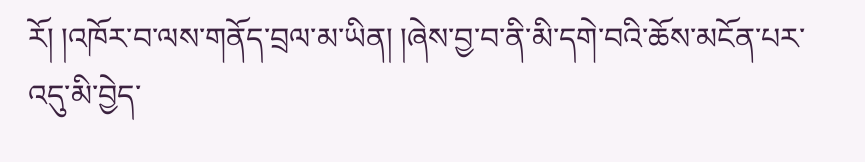རོ། །འཁོར་བ་ལས་གནོད་བྲལ་མ་ཡིན། །ཞེས་བྱ་བ་ནི་མི་དགེ་བའི་ཆོས་མངོན་པར་འདུ་མི་བྱེད་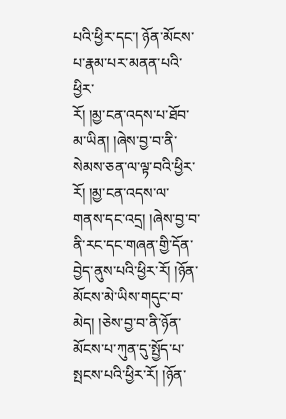པའི་ཕྱིར་དང་། ཉོན་མོངས་པ་རྣམ་པར་མནན་པའི་ཕྱིར་
རོ། །མྱ་ངན་འདས་པ་ཐོབ་མ་ཡིན། །ཞེས་བྱ་བ་ནི་སེམས་ཅན་ལ་ལྟ་བའི་ཕྱིར་རོ། །མྱ་ངན་འདས་ལ་གནས་དང་འདྲ། །ཞེས་བྱ་བ་ནི་རང་དང་གཞན་གྱི་དོན་བྱེད་ནུས་པའི་ཕྱིར་རོ། །ཉོན་མོངས་མེ་ཡིས་གདུང་བ་མེད། །ཅེས་བྱ་བ་ནི་ཉོན་མོངས་པ་ཀུན་དུ་སྤྱོད་པ་སྤངས་པའི་ཕྱིར་རོ། །ཉོན་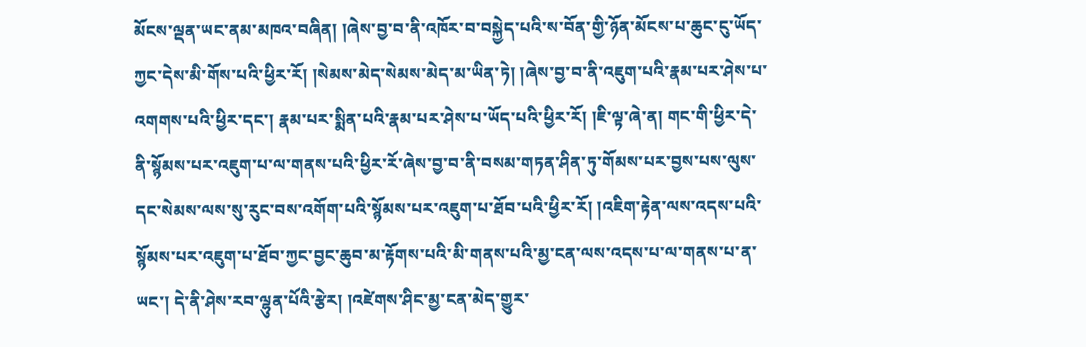མོངས་ལྡན་ཡང་ནམ་མཁའ་བཞིན། །ཞེས་བྱ་བ་ནི་འཁོར་བ་བསྐྱེད་པའི་ས་བོན་གྱི་ཉོན་མོངས་པ་ཆུང་ངུ་ཡོད་ཀྱང་དེས་མི་གོས་པའི་ཕྱིར་རོ། །སེམས་མེད་སེམས་མེད་མ་ཡིན་ཏེ། །ཞེས་བྱ་བ་ནི་འཇུག་པའི་རྣམ་པར་ཤེས་པ་འགགས་པའི་ཕྱིར་དང་། རྣམ་པར་སྨིན་པའི་རྣམ་པར་ཤེས་པ་ཡོད་པའི་ཕྱིར་རོ། །ཇི་ལྟ་ཞེ་ན། གང་གི་ཕྱིར་དེ་ནི་སྙོམས་པར་འཇུག་པ་ལ་གནས་པའི་ཕྱིར་རོ་ཞེས་བྱ་བ་ནི་བསམ་གཏན་ཤིན་ཏུ་གོམས་པར་བྱས་པས་ལུས་དང་སེམས་ལས་སུ་རུང་བས་འགོག་པའི་སྙོམས་པར་འཇུག་པ་ཐོབ་པའི་ཕྱིར་རོ། །འཇིག་རྟེན་ལས་འདས་པའི་སྙོམས་པར་འཇུག་པ་ཐོབ་ཀྱང་བྱང་ཆུབ་མ་རྟོགས་པའི་མི་གནས་པའི་མྱ་ངན་ལས་འདས་པ་ལ་གནས་པ་ན་ཡང་། དེ་ནི་ཤེས་རབ་ལྷུན་པོའི་རྩེར། །འཛེགས་ཤིང་མྱ་ངན་མེད་གྱུར་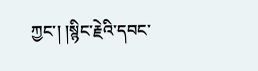ཀྱང་། །སྙིང་རྗེའི་དབང་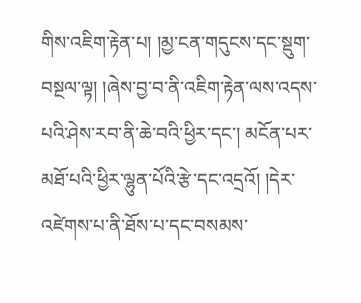གིས་འཇིག་རྟེན་པ། །མྱ་ངན་གདུངས་དང་སྡུག་བསྔལ་ལྟ། །ཞེས་བྱ་བ་ནི་འཇིག་རྟེན་ལས་འདས་པའི་ཤེས་རབ་ནི་ཆེ་བའི་ཕྱིར་དང་། མངོན་པར་མཐོ་པའི་ཕྱིར་ལྷུན་པོའི་རྩེ་དང་འདྲའོ། །དེར་འཛེགས་པ་ནི་ཐོས་པ་དང་བསམས་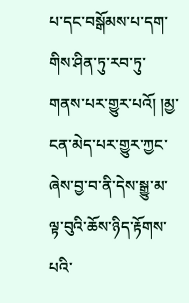པ་དང་བསྒོམས་པ་དག་གིས་ཤིན་ཏུ་རབ་ཏུ་གནས་པར་གྱུར་པའོ། །མྱ་ངན་མེད་པར་གྱུར་ཀྱང་ཞེས་བྱ་བ་ནི་དེས་སྒྱུ་མ་ལྟ་བུའི་ཆོས་ཉིད་རྟོགས་པའི་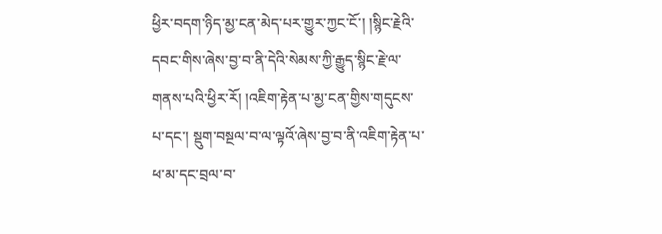ཕྱིར་བདག་ཉིད་མྱ་ངན་མེད་པར་གྱུར་ཀྱང་ངོ་། །སྙིང་རྗེའི་དབང་གིས་ཞེས་བྱ་བ་ནི་དེའི་སེམས་ཀྱི་རྒྱུད་སྙིང་རྗེ་ལ་གནས་པའི་ཕྱིར་རོ། །འཇིག་རྟེན་པ་མྱ་ངན་གྱིས་གདུངས་པ་དང་། སྡུག་བསྔལ་བ་ལ་ལྟའོ་ཞེས་བྱ་བ་ནི་འཇིག་རྟེན་པ་ཕ་མ་དང་བྲལ་བ་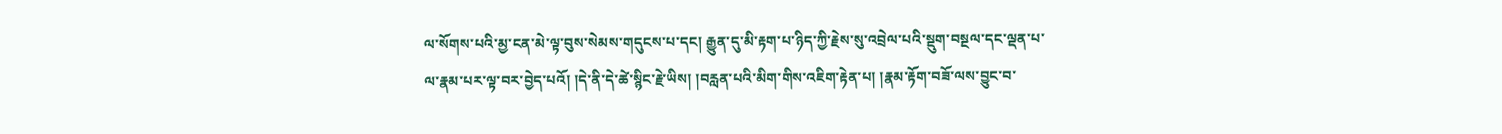ལ་སོགས་པའི་མྱ་ངན་མེ་ལྟ་བུས་སེམས་གདུངས་པ་དང། རྒྱུན་དུ་མི་རྟག་པ་ཉིད་ཀྱི་རྗེས་སུ་འབྲེལ་པའི་སྡུག་བསྔལ་དང་ལྡན་པ་ལ་རྣམ་པར་ལྟ་བར་བྱེད་པའོ། །དེ་ནི་དེ་ཚེ་སྙིང་རྗེ་ཡིས། །བརླན་པའི་མིག་གིས་འཇིག་རྟེན་པ། །རྣམ་རྟོག་བཟོ་ལས་བྱུང་བ་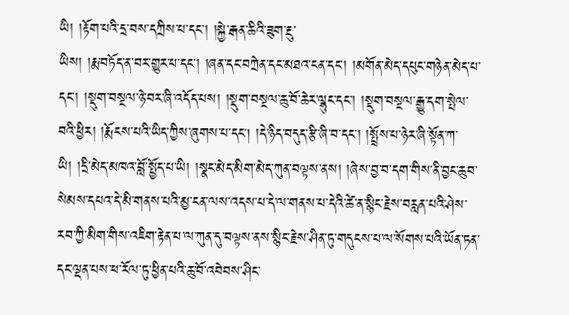ཡི། །རྟོག་པའི་དྲ་བས་དཀྲིས་པ་དང་། །སྐྱེ་རྒན་ཆིའི་ཟུག་རྔུ་
ཡིས། །རྨ་བཏོད་ན་བར་གྱུར་པ་དང་། །ཞན་དང་བཀྲེན་དང་མཐའ་ངན་དང་། །མགོན་མེད་དཔུང་གཉེན་མེད་པ་དང་། །སྡུག་བསྔལ་ཉེ་བར་ཞི་འདོད་པས། །སྡུག་བསྔལ་ཆུ་བོ་ཆེར་ལྷུང་དང་། །སྡུག་བསྔལ་རྒྱུ་དག་སྤེལ་བའི་ཕྱིར། །རྨོངས་པའི་ཡིད་ཀྱིས་ཞུགས་པ་དང། །དེ་ཉིད་བདུད་རྩི་ཞི་བ་དང་། །སྤྲོས་པ་ཉེར་ཞི་སྟོན་ཀ་ཡི། །དྲི་མེད་མཁའ་བློ་སྤྱོད་པ་ཡི། །སྣང་མེད་མིག་མེད་ཀུན་བལྟས་ནས། །ཞེས་བྱ་བ་དག་གིས་ནི་བྱང་ཆུབ་སེམས་དཔའ་དེ་མི་གནས་པའི་མྱ་ངན་ལས་འདས་པ་དེ་ལ་གནས་པ་དེའི་ཚེ་ན་སྙིང་རྗེས་བརླན་པའི་ཤེས་རབ་ཀྱི་མིག་གིས་འཇིག་རྟེན་པ་ལ་ཀུན་དུ་བལྟས་ནས་སྙིང་རྗེས་ཤིན་ཏུ་གདུངས་པ་ལ་སོགས་པའི་ཡོན་ཏན་དང་ལྡན་པས་ཕ་རོལ་ཏུ་ཕྱིན་པའི་ཆུ་བོ་འབེབས་ཤིང་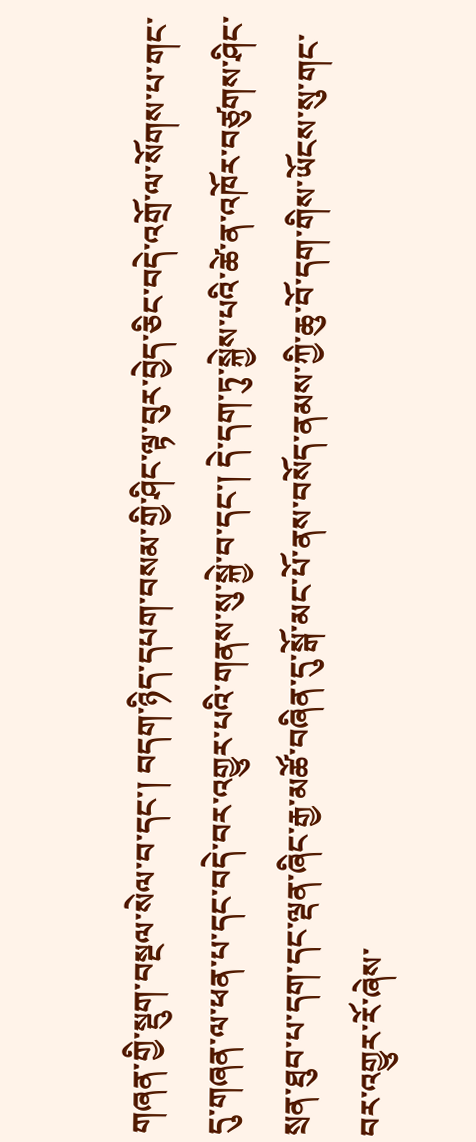གཞན་གྱི་སྡུག་བསྔལ་སེལ་བ་དང་། བདག་ཉིད་དཔག་བསམ་གྱི་ཤིང་ལྟ་བུར་བྱེད་ཅིང་བདེ་འགྲོ་ལ་སོགས་པ་གང་དུ་གཞན་ལ་ཕན་པ་དང་བདེ་བར་འགྱུར་པའི་གནས་སུ་སྐྱེ་བ་དང་། དེ་དག་ཏུ་སྐྱེས་པའི་ཚེ་ན་འཁོར་བཙུགས་ཤིང་སྲན་ཐུབ་པ་དག་དང་ལྡན་ཞིང་རྒྱ་མཚོ་བཞིན་དུ་སྒོ་མང་པོ་ནས་བསོད་ནམས་ཀྱི་ཆུ་བོ་དག་གིས་ཡོངས་སུ་གང་བར་འགྱུར་རོ་ཞེས་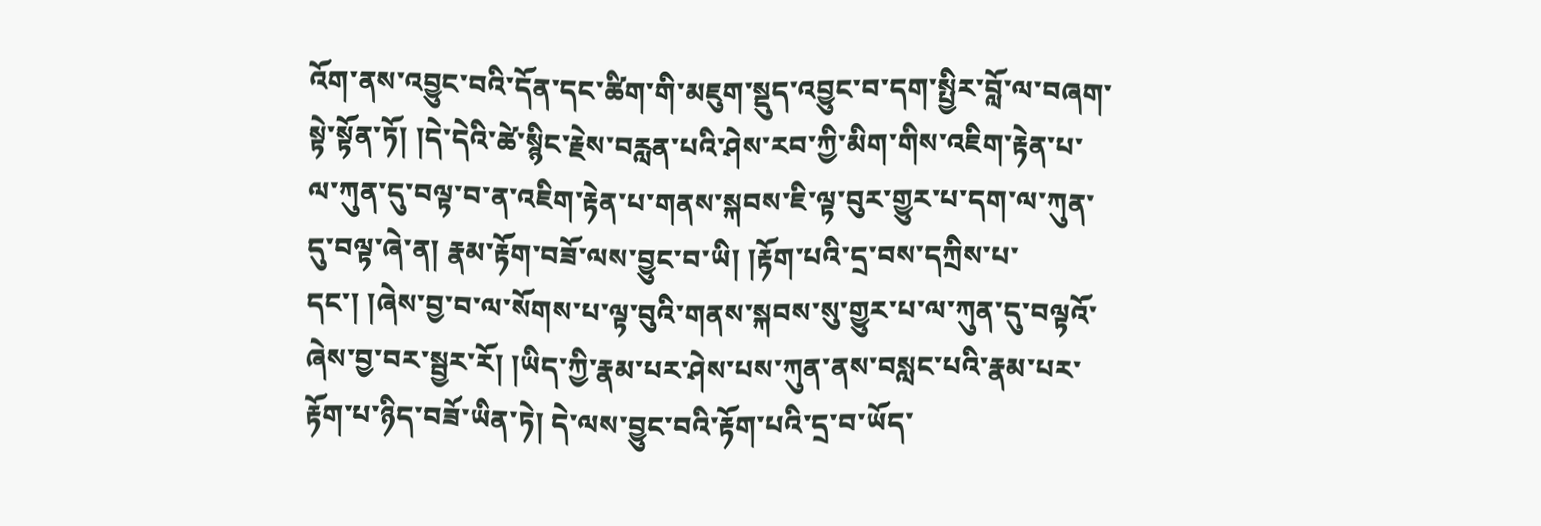འོག་ནས་འབྱུང་བའི་དོན་དང་ཚིག་གི་མཇུག་སྡུད་འབྱུང་བ་དག་སྤྱིར་བློ་ལ་བཞག་སྟེ་སྟོན་ཏོ། །དེ་དེའི་ཚེ་སྙིང་རྗེས་བརླན་པའི་ཤེས་རབ་ཀྱི་མིག་གིས་འཇིག་རྟེན་པ་ལ་ཀུན་དུ་བལྟ་བ་ན་འཇིག་རྟེན་པ་གནས་སྐབས་ཇི་ལྟ་བུར་གྱུར་པ་དག་ལ་ཀུན་དུ་བལྟ་ཞེ་ན། རྣམ་རྟོག་བཟོ་ལས་བྱུང་བ་ཡི། །རྟོག་པའི་དྲ་བས་དཀྲིས་པ་དང་། །ཞེས་བྱ་བ་ལ་སོགས་པ་ལྟ་བུའི་གནས་སྐབས་སུ་གྱུར་པ་ལ་ཀུན་དུ་བལྟའོ་ཞེས་བྱ་བར་སྦྱར་རོ། །ཡིད་ཀྱི་རྣམ་པར་ཤེས་པས་ཀུན་ནས་བསླང་པའི་རྣམ་པར་རྟོག་པ་ཉིད་བཟོ་ཡིན་ཏེ། དེ་ལས་བྱུང་བའི་རྟོག་པའི་དྲ་བ་ཡོད་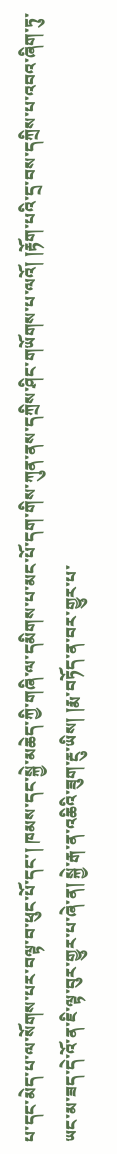པ་དང་མེད་པ་ལ་སོགས་པར་བལྟ་བ་ཕུང་པོ་དང་། ཁམས་དང་སྐྱེ་མཆེད་ཀྱི་གཞི་ལ་དམིགས་པ་མང་པོ་དག་གིས་ཀུན་ནས་དཀྲིས་ཤིང་གཡོགས་པ་ལའོ། །རྟོག་པའི་དྲ་བས་དཀྲིས་པ་འབའ་ཞིག་ཏུ་ཡང་མ་ཟད་དེ་འོ་ན་ཇི་ལྟ་བུར་གྱུར་པ་ཞེ་ན། སྐྱེ་རྒ་ན་འཆིའི་ཟུག་རྔུ་ཡིས། །རྨ་བཏོད་ན་བར་གྱུར་པ་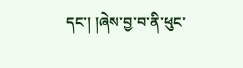དང་། །ཞེས་བྱ་བ་ནི་ཕུང་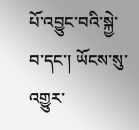པོ་འབྱུང་བའི་སྐྱེ་བ་དང་། ཡོངས་སུ་འགྱུར་